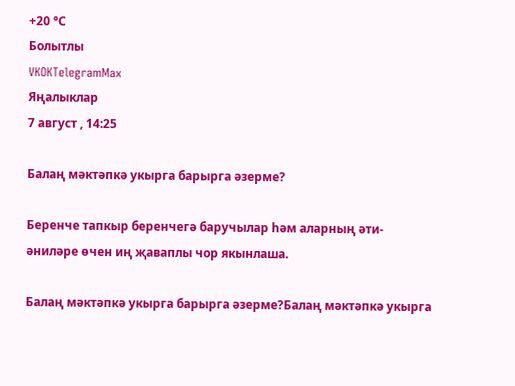+20 °С
Болытлы
VKOKTelegramMax
Яңалыклар
7 август , 14:25

Балаң мәктәпкә укырга барырга әзерме?

Беренче тапкыр беренчегә баручылар һәм аларның әти-әниләре өчен иң җаваплы чор якынлаша.

Балаң мәктәпкә укырга барырга әзерме?Балаң мәктәпкә укырга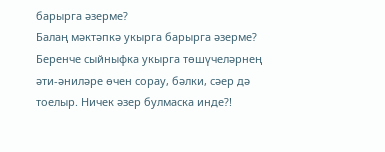барырга әзерме?
Балаң мәктәпкә укырга барырга әзерме?
Беренче сыйныфка укырга төшүчеләрнең әти-әниләре өчен сорау, бәлки, сәер дә тоелыр. Ничек әзер булмаска инде?!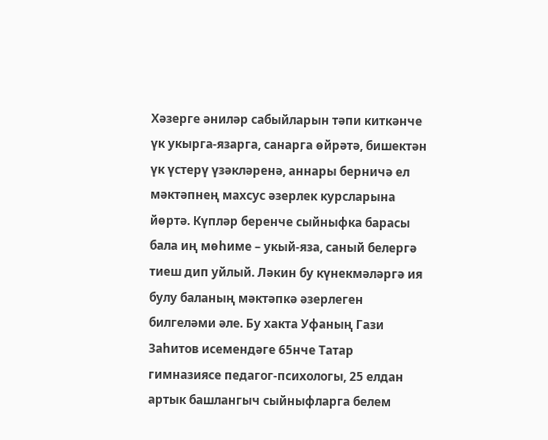Хәзерге әниләр сабыйларын тәпи киткәнче үк укырга-язарга, санарга өйрәтә, бишектән үк үстерү үзәкләренә, аннары берничә ел мәктәпнең махсус әзерлек курсларына йөртә. Күпләр беренче сыйныфка барасы бала иң мөһиме – укый-яза, саный белергә тиеш дип уйлый. Ләкин бу күнекмәләргә ия булу баланың мәктәпкә әзерлеген билгеләми әле. Бу хакта Уфаның Гази Заһитов исемендәге 65нче Татар гимназиясе педагог-психологы, 25 елдан артык башлангыч сыйныфларга белем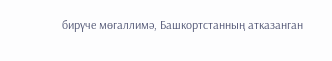бирүче мөгаллимә, Башкортстанның атказанган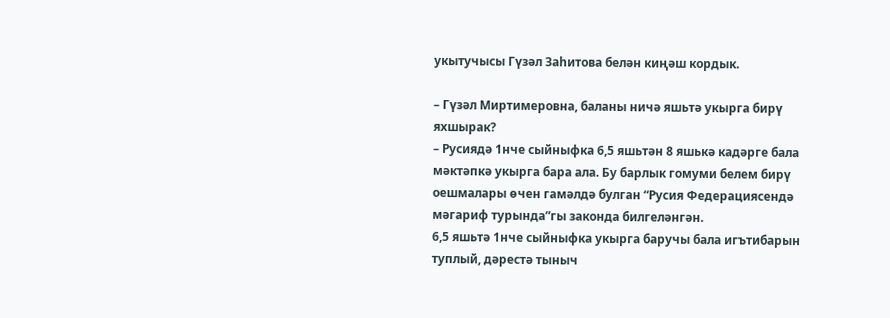укытучысы Гүзәл Заһитова белән киңәш кордык.

– Гүзәл Миртимеровна, баланы ничә яшьтә укырга бирү яхшырак?
– Русиядә 1нче сыйныфка 6,5 яшьтән 8 яшькә кадәрге бала мәктәпкә укырга бара ала. Бу барлык гомуми белем бирү оешмалары өчен гамәлдә булган “Русия Федерациясендә мәгариф турында”гы законда билгеләнгән.
6,5 яшьтә 1нче сыйныфка укырга баручы бала игътибарын туплый, дәрестә тыныч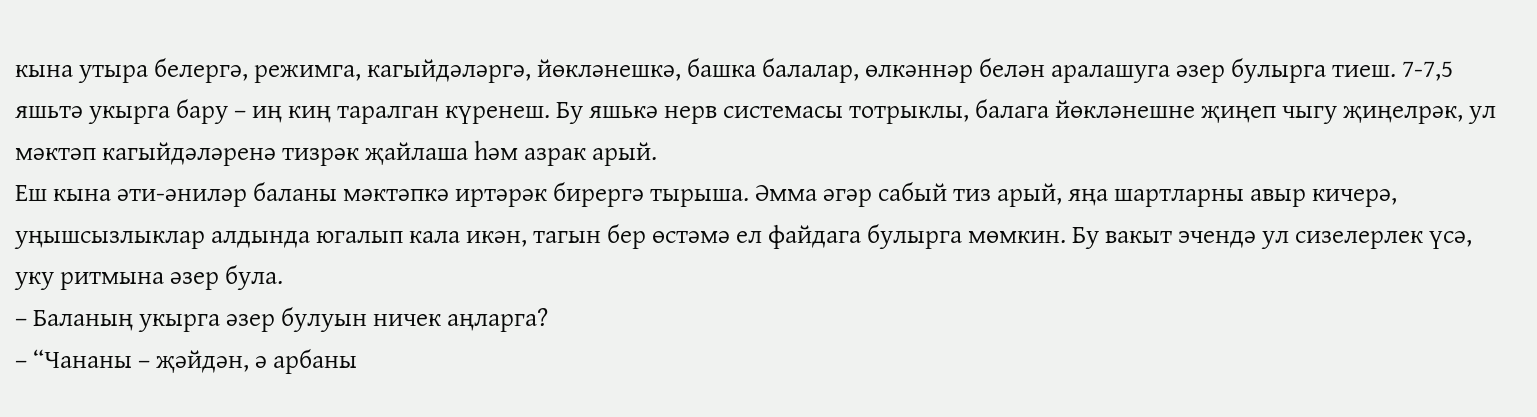кына утыра белергә, режимга, кагыйдәләргә, йөкләнешкә, башка балалар, өлкәннәр белән аралашуга әзер булырга тиеш. 7-7,5 яшьтә укырга бару – иң киң таралган күренеш. Бу яшькә нерв системасы тотрыклы, балага йөкләнешне җиңеп чыгу җиңелрәк, ул мәктәп кагыйдәләренә тизрәк җайлаша һәм азрак арый.
Еш кына әти-әниләр баланы мәктәпкә иртәрәк бирергә тырыша. Әмма әгәр сабый тиз арый, яңа шартларны авыр кичерә, уңышсызлыклар алдында югалып кала икән, тагын бер өстәмә ел файдага булырга мөмкин. Бу вакыт эчендә ул сизелерлек үсә, уку ритмына әзер була.
– Баланың укырга әзер булуын ничек аңларга?
– “Чананы – җәйдән, ә арбаны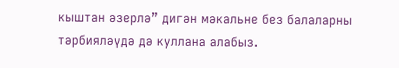кыштан әзерлә” дигән мәкальне без балаларны тәрбияләүдә дә куллана алабыз.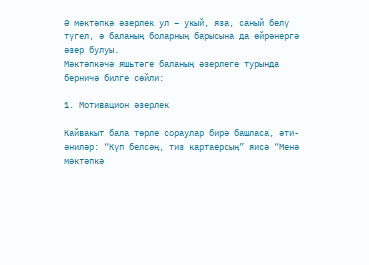Ә мәктәпкә әзерлек ул – укый, яза, саный белү түгел, ә баланың боларның барысына да өйрәнергә әзер булуы.
Мәктәпкәчә яшьтәге баланың әзерлеге турында берничә билге сөйли:

1. Мотивацион әзерлек

Кайвакыт бала төрле сораулар бирә башласа, әти-әниләр: “Күп белсәң, тиз картаерсың” яисә “Менә мәктәпкә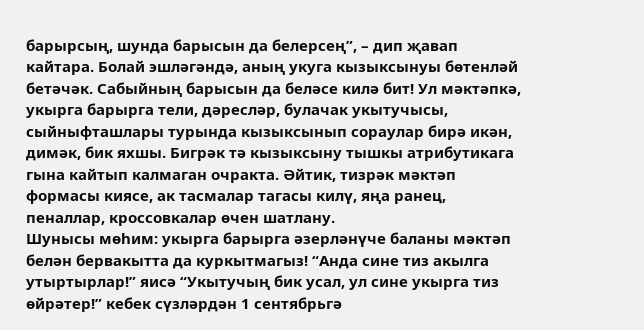барырсың, шунда барысын да белерсең”, – дип җавап кайтара. Болай эшләгәндә, аның укуга кызыксынуы бөтенләй бетәчәк. Сабыйның барысын да беләсе килә бит! Ул мәктәпкә, укырга барырга тели, дәресләр, булачак укытучысы, сыйныфташлары турында кызыксынып сораулар бирә икән, димәк, бик яхшы. Бигрәк тә кызыксыну тышкы атрибутикага гына кайтып калмаган очракта. Әйтик, тизрәк мәктәп формасы киясе, ак тасмалар тагасы килү, яңа ранец, пеналлар, кроссовкалар өчен шатлану.
Шунысы мөһим: укырга барырга әзерләнүче баланы мәктәп белән бервакытта да куркытмагыз! “Анда сине тиз акылга утыртырлар!” яисә “Укытучың бик усал, ул сине укырга тиз өйрәтер!” кебек сүзләрдән 1 сентябрьгә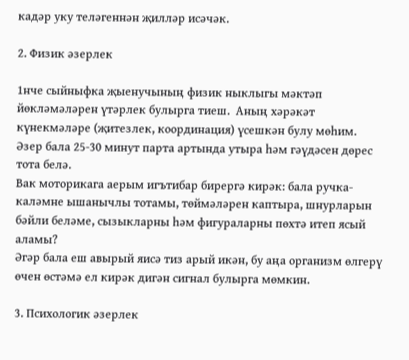кадәр уку теләгеннән җилләр исәчәк.

2. Физик әзерлек

1нче сыйныфка җыенучының физик ныклыгы мәктәп йөкләмәләрен үтәрлек булырга тиеш.  Аның хәрәкәт күнекмәләре (җитезлек, координация) үсешкән булу мөһим. Әзер бала 25-30 минут парта артында утыра һәм гәүдәсен дөрес тота белә.
Вак моторикага аерым игътибар бирергә кирәк: бала ручка-каләмне ышанычлы тотамы, төймәләрен каптыра, шнурларын бәйли беләме, сызыкларны һәм фигураларны пөхтә итеп ясый аламы?
Әгәр бала еш авырый яисә тиз арый икән, бу аңа организм өлгерү өчен өстәмә ел кирәк дигән сигнал булырга мөмкин.

3. Психологик әзерлек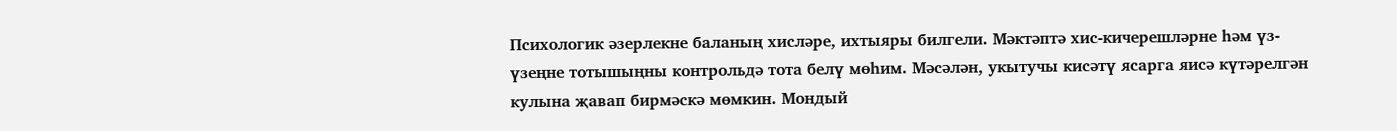Психологик әзерлекне баланың хисләре, ихтыяры билгели. Мәктәптә хис-кичерешләрне һәм үз-үзеңне тотышыңны контрольдә тота белү мөһим. Мәсәлән, укытучы кисәтү ясарга яисә күтәрелгән кулына җавап бирмәскә мөмкин. Мондый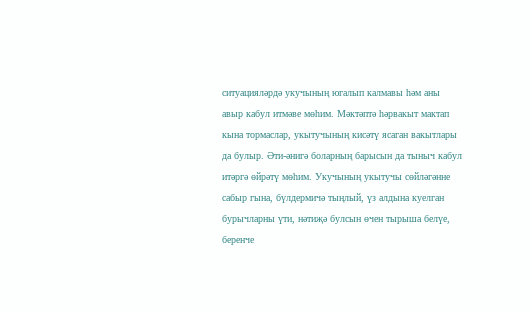ситуацияләрдә укучының югалып калмавы һәм аны авыр кабул итмәве мөһим. Мәктәптә һәрвакыт мактап кына тормаслар, укытучының кисәтү ясаган вакытлары да булыр. Әти-әнигә боларның барысын да тыныч кабул итәргә өйрәтү мөһим. Укучының укытучы сөйләгәнне сабыр гына, бүлдермичә тыңлый, үз алдына куелган бурычларны үти, нәтиҗә булсын өчен тырыша белүе, беренче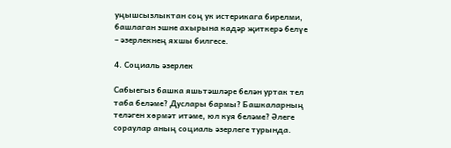уңышсызлыктан соң ук истерикага бирелми, башлаган эшне ахырына кадәр җиткерә белүе – әзерлекнең яхшы билгесе.

4. Социаль әзерлек

Сабыегыз башка яшьтәшләре белән уртак тел таба беләме? Дуслары бармы? Башкаларның теләген хөрмәт итәме, юл куя беләме? Әлеге сораулар аның социаль әзерлеге турында.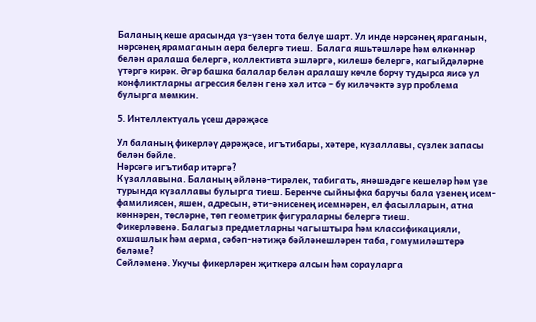Баланың кеше арасында үз-үзен тота белүе шарт. Ул инде нәрсәнең яраганын, нәрсәнең ярамаганын аера белергә тиеш.  Балага яшьтәшләре һәм өлкәннәр белән аралаша белергә, коллективта эшләргә, килешә белергә, кагыйдәләрне үтәргә кирәк. Әгәр башка балалар белән аралашу көчле борчу тудырса яисә ул конфликтларны агрессия белән генә хәл итсә – бу киләчәктә зур проблема булырга мөмкин.

5. Интеллектуаль үсеш дәрәҗәсе

Ул баланың фикерләү дәрәҗәсе, игътибары, хәтере, күзаллавы, сүзлек запасы белән бәйле.
Нәрсәгә игътибар итәргә?
Күзаллавына. Баланың әйләнә-тирәлек, табигать, янәшәдәге кешеләр һәм үзе турында күзаллавы булырга тиеш. Беренче сыйныфка баручы бала үзенең исем-фамилиясен, яшен, адресын, әти-әнисенең исемнәрен, ел фасылларын, атна көннәрен, төсләрне, төп геометрик фигураларны белергә тиеш.
Фикерләвенә. Балагыз предметларны чагыштыра һәм классификацияли, охшашлык һәм аерма, сәбәп-нәтиҗә бәйләнешләрен таба, гомумиләштерә беләме?
Сөйләменә. Укучы фикерләрен җиткерә алсын һәм сорауларга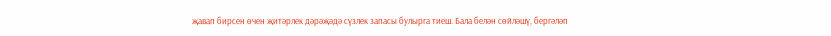җавап бирсен өчен җитәрлек дәрәҗәдә сүзлек запасы булырга тиеш. Бала белән сөйләшү, бергәләп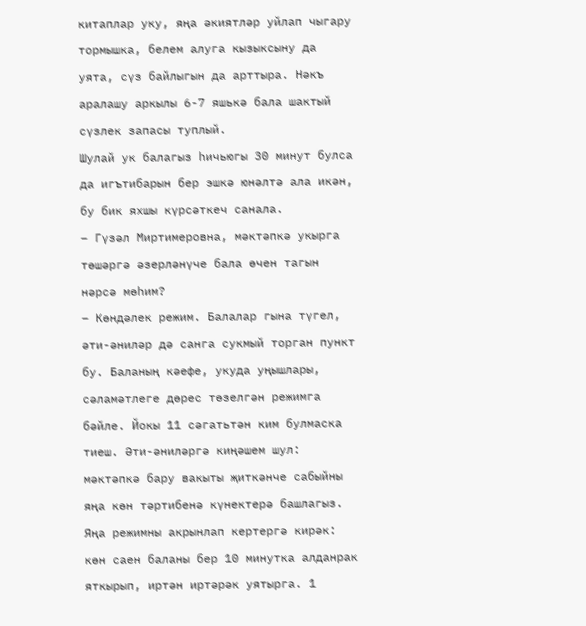китаплар уку, яңа әкиятләр уйлап чыгару тормышка, белем алуга кызыксыну да уята, сүз байлыгын да арттыра. Нәкъ аралашу аркылы 6-7 яшькә бала шактый сүзлек запасы туплый.
Шулай ук балагыз һичьюгы 30 минут булса да игътибарын бер эшкә юнәлтә ала икән, бу бик яхшы күрсәткеч санала.
– Гүзәл Миртимеровна, мәктәпкә укырга төшәргә әзерләнүче бала өчен тагын нәрсә мөһим?
– Көндәлек режим. Балалар гына түгел, әти-әниләр дә санга сукмый торган пункт бу. Баланың кәефе, укуда уңышлары, сәламәтлеге дөрес төзелгән режимга бәйле. Йокы 11 сәгатьтән ким булмаска тиеш. Әти-әниләргә киңәшем шул: мәктәпкә бару вакыты җиткәнче сабыйны яңа көн тәртибенә күнектерә башлагыз. Яңа режимны акрынлап кертергә кирәк: көн саен баланы бер 10 минутка алданрак яткырып, иртән иртәрәк уятырга. 1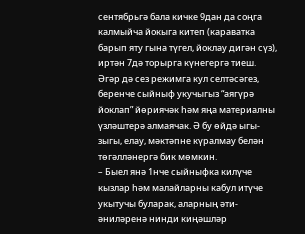сентябрьгә бала кичке 9дан да соңга калмыйча йокыга китеп (караватка барып яту гына түгел, йоклау дигән сүз), иртән 7дә торырга күнегергә тиеш.
Әгәр дә сез режимга кул селтәсәгез, беренче сыйныф укучыгыз “аягүрә йоклап” йөриячәк һәм яңа материалны үзләштерә алмаячак. Ә бу өйдә ыгы-зыгы, елау, мәктәпне күралмау белән төгәлләнергә бик мөмкин.
– Быел янә 1нче сыйныфка килүче кызлар һәм малайларны кабул итүче укытучы буларак, аларның әти-әниләренә нинди киңәшләр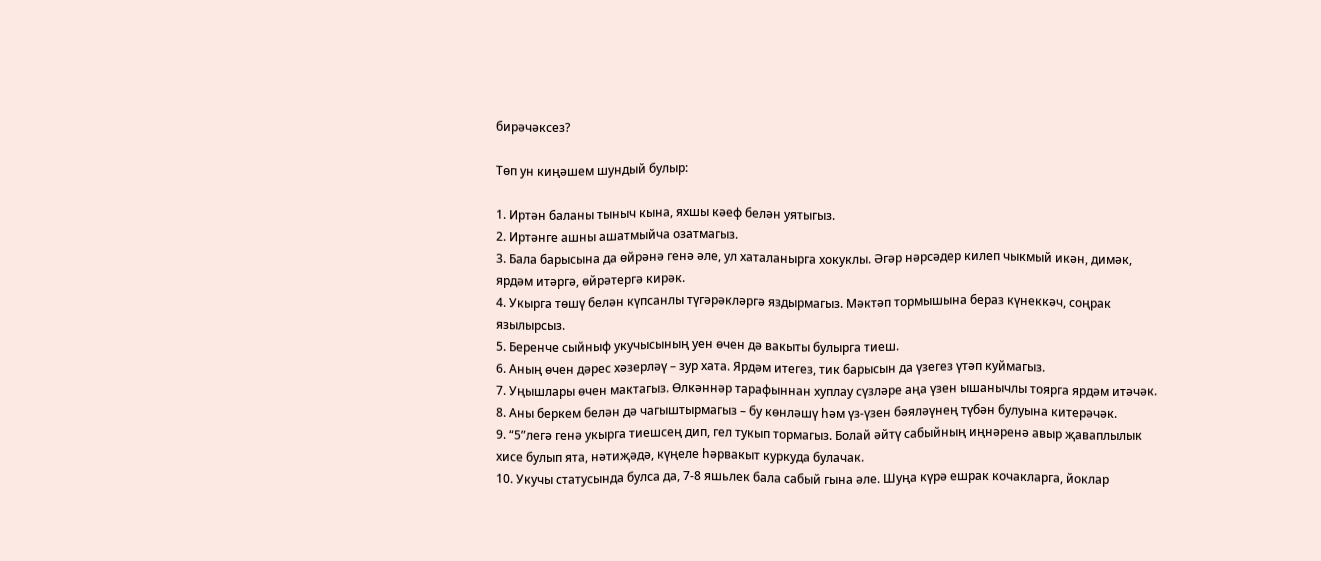бирәчәксез?

Төп ун киңәшем шундый булыр:

1. Иртән баланы тыныч кына, яхшы кәеф белән уятыгыз.
2. Иртәнге ашны ашатмыйча озатмагыз.
3. Бала барысына да өйрәнә генә әле, ул хаталанырга хокуклы. Әгәр нәрсәдер килеп чыкмый икән, димәк, ярдәм итәргә, өйрәтергә кирәк.
4. Укырга төшү белән күпсанлы түгәрәкләргә яздырмагыз. Мәктәп тормышына бераз күнеккәч, соңрак язылырсыз.
5. Беренче сыйныф укучысының уен өчен дә вакыты булырга тиеш.
6. Аның өчен дәрес хәзерләү – зур хата. Ярдәм итегез, тик барысын да үзегез үтәп куймагыз.
7. Уңышлары өчен мактагыз. Өлкәннәр тарафыннан хуплау сүзләре аңа үзен ышанычлы тоярга ярдәм итәчәк.
8. Аны беркем белән дә чагыштырмагыз – бу көнләшү һәм үз-үзен бәяләүнең түбән булуына китерәчәк.
9. “5”легә генә укырга тиешсең дип, гел тукып тормагыз. Болай әйтү сабыйның иңнәренә авыр җаваплылык хисе булып ята, нәтиҗәдә, күңеле һәрвакыт куркуда булачак.
10. Укучы статусында булса да, 7-8 яшьлек бала сабый гына әле. Шуңа күрә ешрак кочакларга, йоклар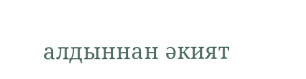алдыннан әкият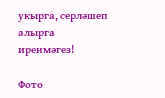укырга, серләшеп алырга иренмәгез!

Фото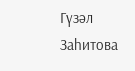Гүзәл Заһитова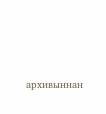архивыннан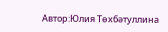Автор:Юлия Төхбәтуллина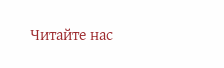Читайте нас